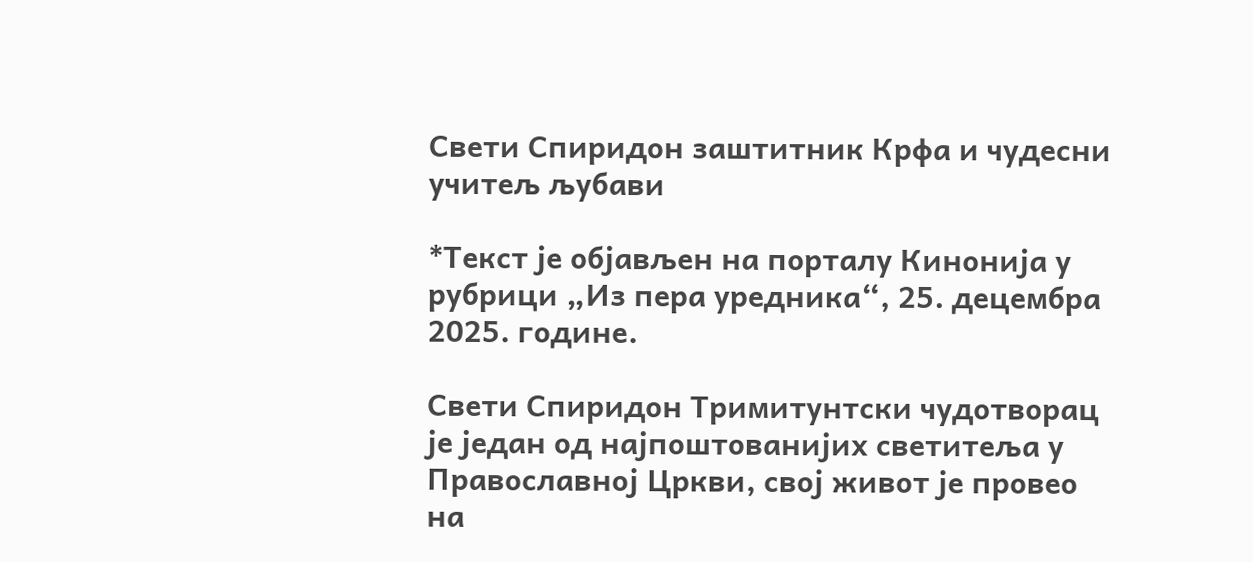Свети Спиридон заштитник Крфа и чудесни учитељ љубави

*Текст је објављен на порталу Кинонија у рубрици „Из пера уредника“, 25. децембра 2025. године.

Свети Спиридон Тримитунтски чудотворац је један од најпоштованијих светитеља у Православној Цркви, свој живот је провео на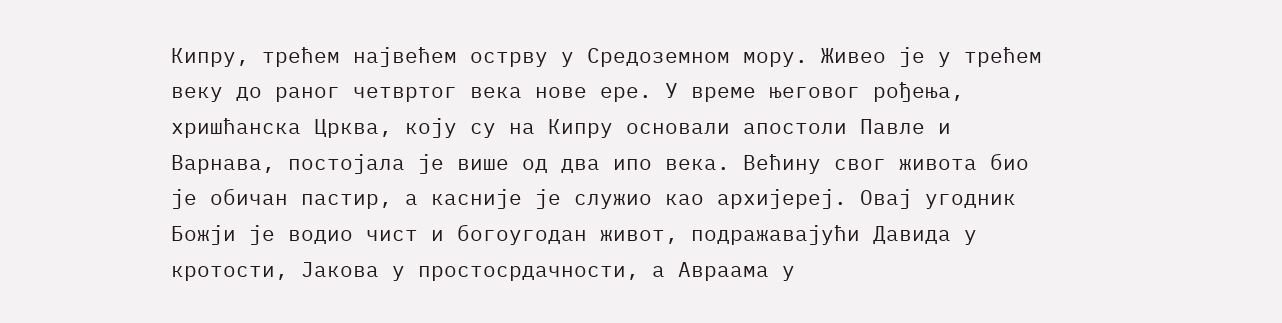Кипру, трећем највећем острву у Средоземном мору. Живео је у трећем веку до раног четвртог века нове ере. У време његовог рођења, хришћанска Црква, коју су на Кипру основали апостоли Павле и Варнава, постојала је више од два ипо века. Већину свог живота био је обичан пастир, а касније је служио као архијереј. Овај угодник Божји је водио чист и богоугодан живот, подражавајући Давида у кротости, Јакова у простосрдачности, а Авраама у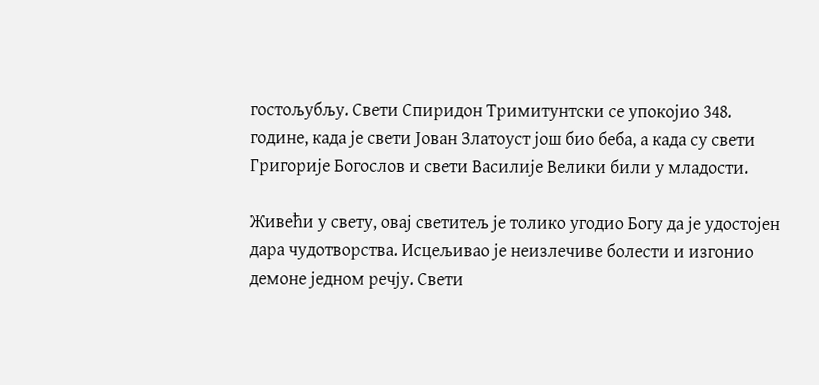гостољубљу. Свети Спиридон Тримитунтски се упокојио 348. године, када је свети Јован Златоуст још био беба, а када су свети Григорије Богослов и свети Василије Велики били у младости.

Живећи у свету, овај светитељ је толико угодио Богу да је удостојен дара чудотворства. Исцељивао је неизлечиве болести и изгонио демоне једном речју. Свети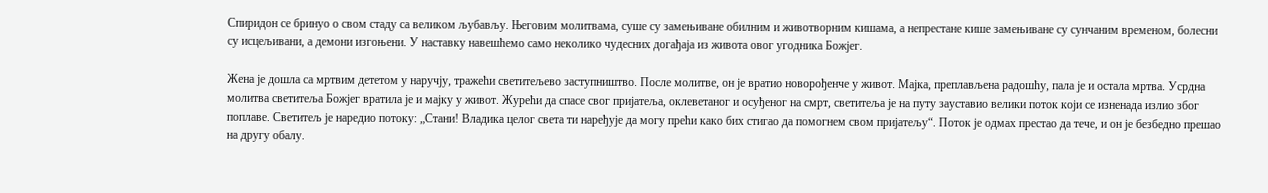Спиридон се бринуо о свом стаду са великом љубављу. Његовим молитвама, суше су замењиване обилним и животворним кишама, а непрестане кише замењиване су сунчаним временом, болесни су исцељивани, а демони изгоњени. У наставку навешћемо само неколико чудесних догађаја из живота овог угодника Божјег.

Жена је дошла са мртвим дететом у наручју, тражећи светитељево заступништво. После молитве, он је вратио новорођенче у живот. Мајка, преплављена радошћу, пала је и остала мртва. Усрдна молитва светитеља Божјег вратила је и мајку у живот. Журећи да спасе свог пријатеља, оклеветаног и осуђеног на смрт, светитеља је на путу зауставио велики поток који се изненада излио због поплаве. Светитељ је наредио потоку: „Стани! Владика целог света ти наређује да могу прећи како бих стигао да помогнем свом пријатељу“. Поток је одмах престао да тече, и он је безбедно прешао на другу обалу.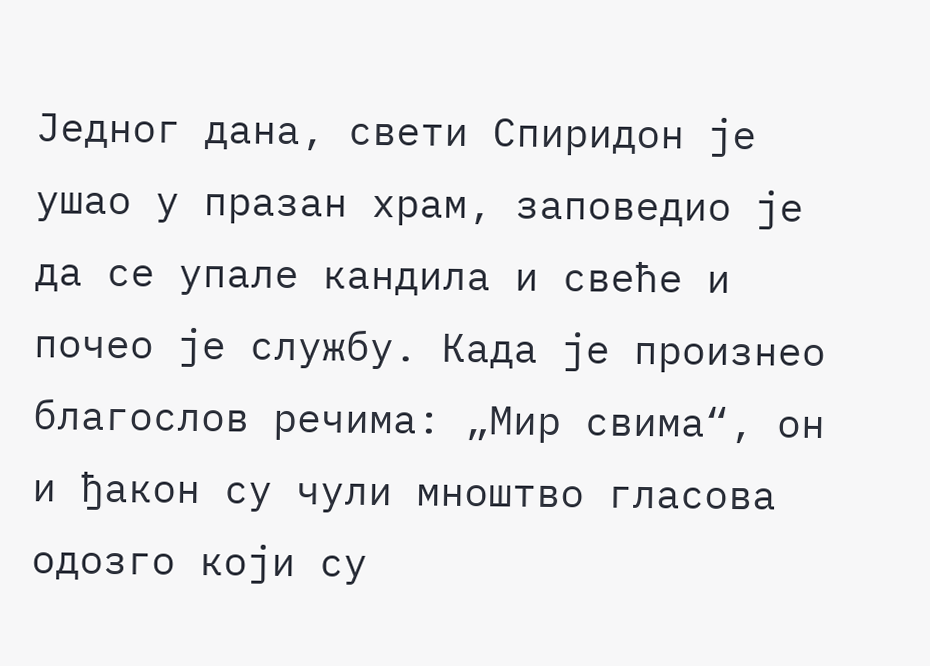Једног дана, свети Спиридон је ушао у празан храм, заповедио је да се упале кандила и свеће и почео је службу. Када је произнео благослов речима: „Мир свима“, он и ђакон су чули мноштво гласова одозго који су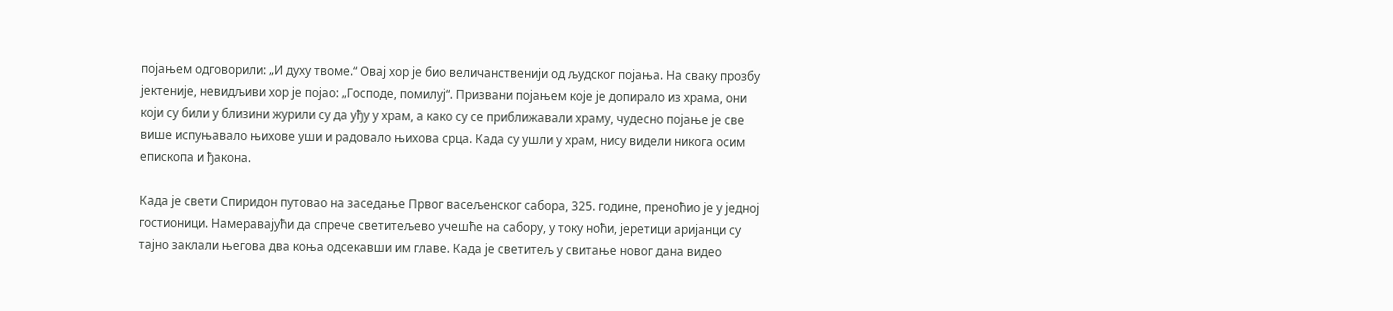појањем одговорили: „И духу твоме.“ Овај хор је био величанственији од људског појања. На сваку прозбу јектеније, невидљиви хор је појао: „Господе, помилуј“. Призвани појањем које је допирало из храма, они који су били у близини журили су да уђу у храм, а како су се приближавали храму, чудесно појање је све више испуњавало њихове уши и радовало њихова срца. Када су ушли у храм, нису видели никога осим епископа и ђакона.

Када је свети Спиридон путовао на заседање Првог васељенског сабора, 325. године, преноћио је у једној гостионици. Намеравајући да спрече светитељево учешће на сабору, у току ноћи, јеретици аријанци су тајно заклали његова два коња одсекавши им главе. Када је светитељ у свитање новог дана видео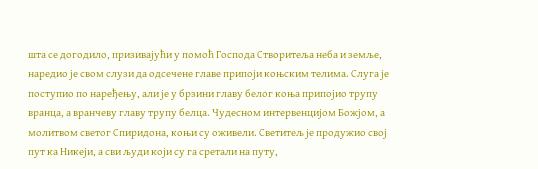шта се догодило, призивајући у помоћ Господа Створитеља неба и земље, наредио је свом слузи да одсечене главе припоји коњским телима. Слуга је поступио по наређењу, али је у брзини главу белог коња припојио трупу вранца, а вранчеву главу трупу белца. Чудесном интервенцијом Божјом, а молитвом светог Спиридона, коњи су оживели. Светитељ је продужио свој пут ка Никеји, а сви људи који су га сретали на путу,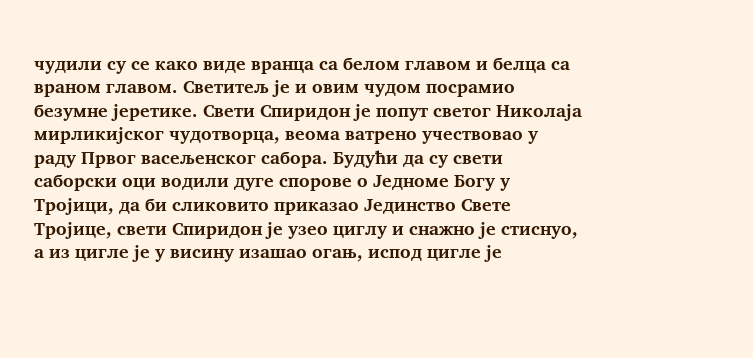чудили су се како виде вранца са белом главом и белца са враном главом. Светитељ је и овим чудом посрамио безумне јеретике. Свети Спиридон је попут светог Николаја мирликијског чудотворца, веома ватрено учествовао у раду Првог васељенског сабора. Будући да су свети саборски оци водили дуге спорове о Једноме Богу у Тројици, да би сликовито приказао Јединство Свете Тројице, свети Спиридон је узео циглу и снажно је стиснуо, а из цигле је у висину изашао огањ, испод цигле је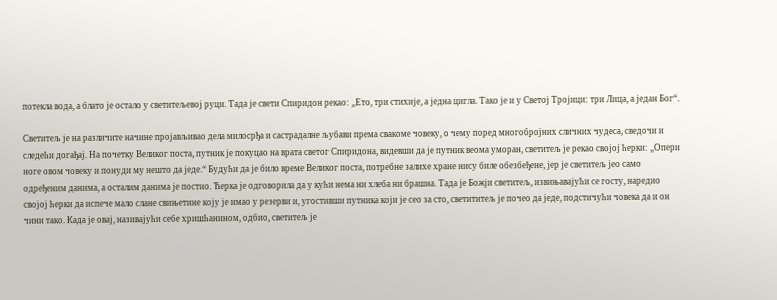потекла вода, а блато је остало у светитељевој руци. Тада је свети Спиридон рекао: „Ето, три стихије, а једна цигла. Тако је и у Светој Тројици: три Лица, а један Бог“.

Светитељ је на различите начине пројављивао дела милосрђа и састрадалне љубави према свакоме човеку, о чему поред многобројних сличних чудеса, сведочи и следећи догађај. На почетку Великог поста, путник је покуцао на врата светог Спиридона, видевши да је путник веома уморан, светитељ је рекао својој ћерки: „Опери ноге овом човеку и понуди му нешто да једе.“ Будући да је било време Великог поста, потребне залихе хране нису биле обезбеђене, јер је светитељ јео само одређеним данима, а осталим данима је постио. Ћерка је одговорила да у кући нема ни хлеба ни брашна. Тада је Божји светитељ, извињавајући се госту, наредио својој ћерки да испече мало слане свињетине коју је имао у резерви и, угостивши путника који је сео за сто, светититељ је почео да једе, подстичући човека да и он чини тако. Када је овај, називајући себе хришћанином, одбио, светитељ је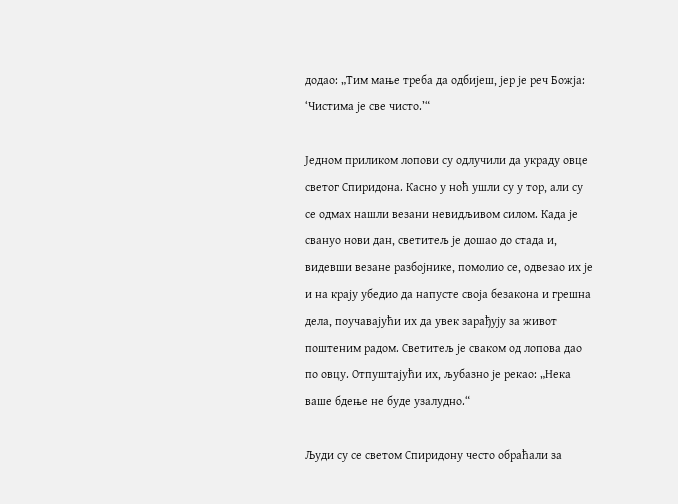додао: „Тим мање треба да одбијеш, јер је реч Божја: ‘Чистима је све чисто.’“

Једном приликом лопови су одлучили да украду овце светог Спиридона. Касно у ноћ ушли су у тор, али су се одмах нашли везани невидљивом силом. Када је свануо нови дан, светитељ је дошао до стада и, видевши везане разбојнике, помолио се, одвезао их је и на крају убедио да напусте своја безакона и грешна дела, поучавајући их да увек зарађују за живот поштеним радом. Светитељ је сваком од лопова дао по овцу. Отпуштајући их, љубазно је рекао: „Нека ваше бдење не буде узалудно.“

Људи су се светом Спиридону често обраћали за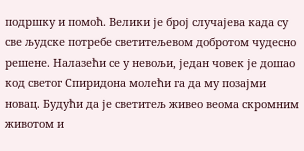подршку и помоћ. Велики је број случајева када су све људске потребе светитељевом добротом чудесно решене. Налазећи се у невољи, један човек је дошао код светог Спиридона молећи га да му позајми новац. Будући да је светитељ живео веома скромним животом и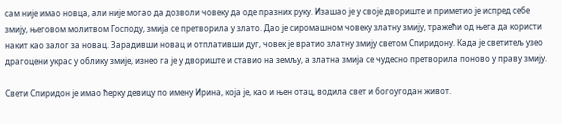сам није имао новца, али није могао да дозволи човеку да оде празних руку. Изашао је у своје двориште и приметио је испред себе змију, његовом молитвом Господу, змија се претворила у злато. Дао је сиромашном човеку златну змију, тражећи од њега да користи накит као залог за новац. Зарадивши новац и отплативши дуг, човек је вратио златну змију светом Спиридону. Када је светитељ узео драгоцени украс у облику змије, изнео га је у двориште и ставио на земљу, а златна змија се чудесно претворила поново у праву змију.

Свети Спиридон је имао ћерку девицу по имену Ирина, која је, као и њен отац, водила свет и богоугодан живот.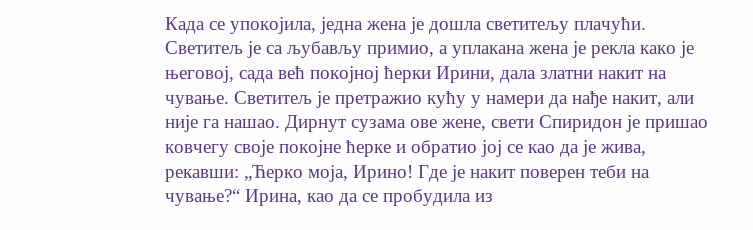Када се упокојила, једна жена је дошла светитељу плачући. Светитељ је са љубављу примио, а уплакана жена је рекла како је његовој, сада већ покојној ћерки Ирини, дала златни накит на чување. Светитељ је претражио кућу у намери да нађе накит, али није га нашао. Дирнут сузама ове жене, свети Спиридон је пришао ковчегу своје покојне ћерке и обратио јој се као да је жива, рекавши: „Ћерко моја, Ирино! Где је накит поверен теби на чување?“ Ирина, као да се пробудила из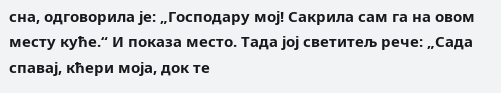сна, одговорила је: „Господару мој! Сакрила сам га на овом месту куће.“ И показа место. Тада јој светитељ рече: „Сада спавај, кћери моја, док те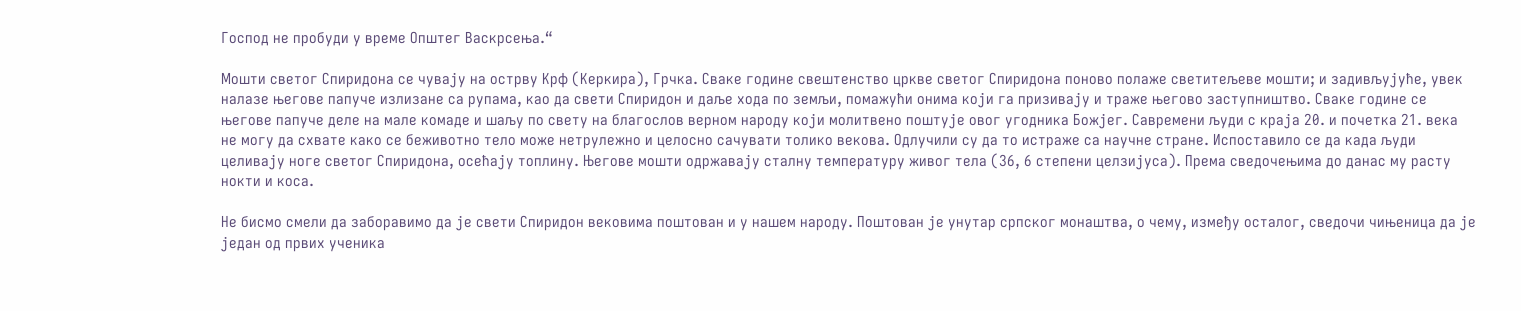Господ не пробуди у време Општег Васкрсења.“

Мошти светог Спиридона се чувају на острву Крф (Керкира), Грчка. Сваке године свештенство цркве светог Спиридона поново полаже светитељеве мошти; и задивљујуће, увек налазе његове папуче излизане са рупама, као да свети Спиридон и даље хода по земљи, помажући онима који га призивају и траже његово заступништво. Сваке године се његове папуче деле на мале комаде и шаљу по свету на благослов верном народу који молитвено поштује овог угодника Божјег. Савремени људи с краја 20. и почетка 21. века не могу да схвате како се беживотно тело може нетрулежно и целосно сачувати толико векова. Одлучили су да то истраже са научне стране. Испоставило се да када људи целивају ноге светог Спиридона, осећају топлину. Његове мошти одржавају сталну температуру живог тела (36, 6 степени целзијуса). Према сведочењима до данас му расту нокти и коса.

Не бисмо смели да заборавимо да је свети Спиридон вековима поштован и у нашем народу. Поштован је унутар српског монаштва, о чему, између осталог, сведочи чињеница да је један од првих ученика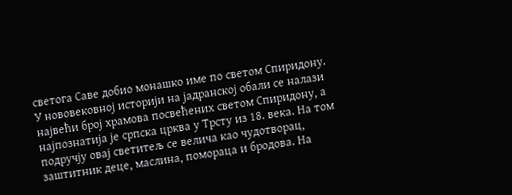светога Саве добио монашко име по светом Спиридону. У нововековној историји на јадранској обали се налази највећи број храмова посвећених светом Спиридону, а најпознатија је српска црква у Трсту из 18. века. На том подручју овај светитељ се велича као чудотворац, заштитник деце, маслина, помораца и бродова. На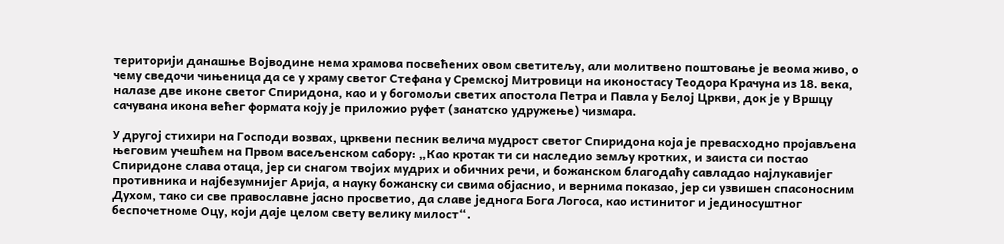територији данашње Војводине нема храмова посвећених овом светитељу, али молитвено поштовање је веома живо, о чему сведочи чињеница да се у храму светог Стефана у Сремској Митровици на иконостасу Теодора Крачуна из 18. века, налазе две иконе светог Спиридона, као и у богомољи светих апостола Петра и Павла у Белој Цркви, док је у Вршцу сачувана икона већег формата коју је приложио руфет (занатско удружење) чизмара.

У другој стихири на Господи возвах, црквени песник велича мудрост светог Спиридона која је превасходно пројављена његовим учешћем на Првом васељенском сабору: „Као кротак ти си наследио земљу кротких, и заиста си постао Спиридоне слава отаца, јер си снагом твојих мудрих и обичних речи, и божанском благодаћу савладао најлукавијег противника и најбезумнијег Арија, а науку божанску си свима објаснио, и вернима показао, јер си узвишен спасоносним Духом, тако си све православне јасно просветио, да славе једнога Бога Логоса, као истинитог и јединосуштног беспочетноме Оцу, који даје целом свету велику милост“.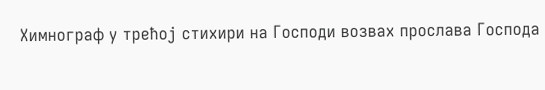Химнограф у трећој стихири на Господи возвах прослава Господа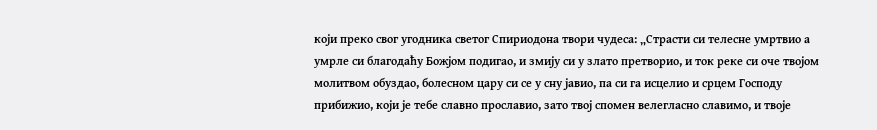који преко свог угодника светог Спириодона твори чудеса: „Страсти си телесне умртвио а умрле си благодаћу Божјом подигао, и змију си у злато претворио, и ток реке си оче твојом молитвом обуздао, болесном цару си се у сну јавио, па си га исцелио и срцем Господу прибижио, који је тебе славно прославио, зато твој спомен велегласно славимо, и твоје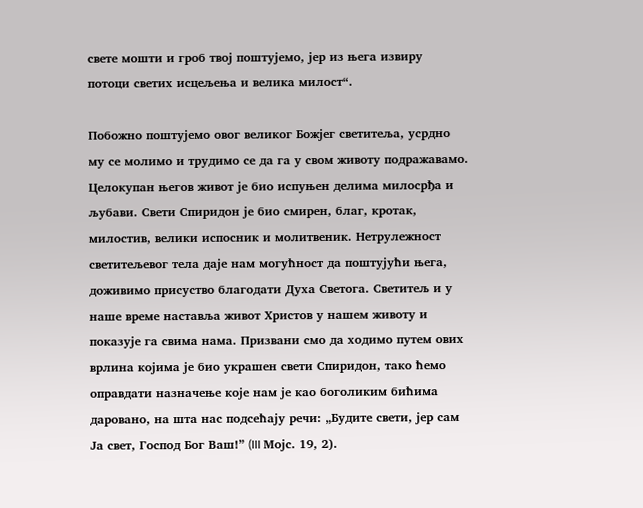свете мошти и гроб твој поштујемо, јер из њега извиру потоци светих исцељења и велика милост“.

Побожно поштујемо овог великог Божјег светитеља, усрдно му се молимо и трудимо се да га у свом животу подражавамо. Целокупан његов живот је био испуњен делима милосрђа и љубави. Свети Спиридон је био смирен, благ, кротак, милостив, велики испосник и молитвеник. Нетрулежност светитељевог тела даје нам могућност да поштујући њега, доживимо присуство благодати Духа Светога. Светитељ и у наше време наставља живот Христов у нашем животу и показује га свима нама. Призвани смо да ходимо путем ових врлина којима је био украшен свети Спиридон, тако ћемо оправдати назначење које нам је као боголиким бићима даровано, на шта нас подсећају речи: „Будите свети, јер сам Ја свет, Господ Бог Ваш!ˮ (III Мојс. 19, 2).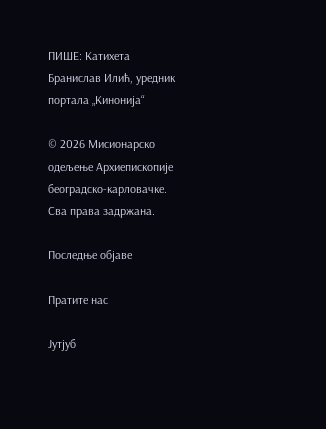ПИШЕ: Катихета Бранислав Илић, уредник портала „Кинонија“

© 2026 Мисионарско одељење Архиепископије београдско-карловачке. Сва права задржана.

Последње објаве

Пратите нас

Јутјуб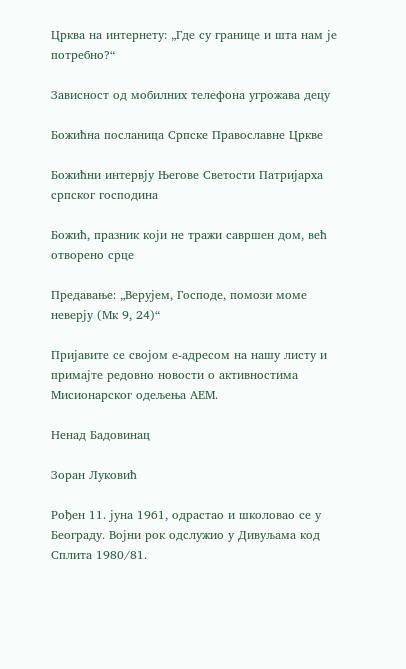Црква на интернету: „Где су границе и шта нам је потребно?“

Зависност од мобилних телефона угрожава децу

Божићна посланица Српске Православне Цркве

Божићни интервју Његове Светости Патријарха српског господина

Божић, празник који не тражи савршен дом, већ отворено срце

Предавање: „Верујем, Господе, помози моме неверју (Мк 9, 24)“

Пријавите се својом е-адресом на нашу листу и примајте редовно новости о активностима Мисионарског одељења АЕМ.

Ненад Бадовинац

Зоран Луковић

Рођен 11. јуна 1961, одрастао и школовао се у Београду. Војни рок одслужио у Дивуљама код Сплита 1980/81.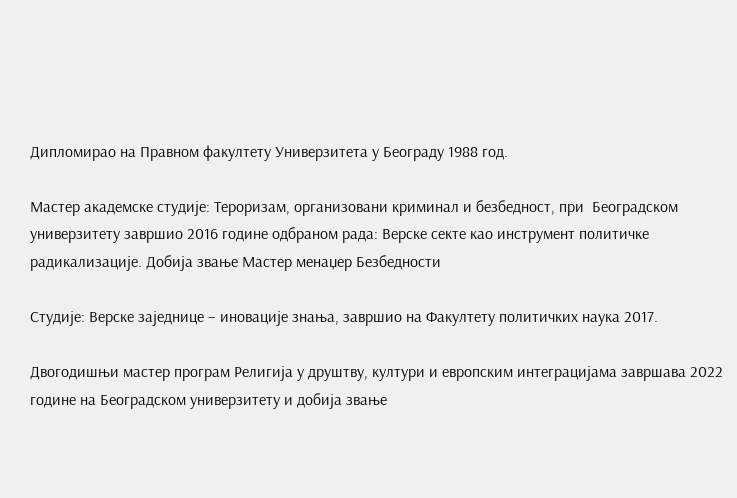Дипломирао на Правном факултету Универзитета у Београду 1988 год.

Мастер академске студије: Тероризам, организовани криминал и безбедност, при  Београдском универзитету завршио 2016 године одбраном рада: Верске секте као инструмент политичке радикализације. Добија звање Мастер менаџер Безбедности

Студије: Верске заједнице – иновације знања, завршио на Факултету политичких наука 2017.

Двогодишњи мастер програм Религија у друштву, култури и европским интеграцијама завршава 2022 године на Београдском универзитету и добија звање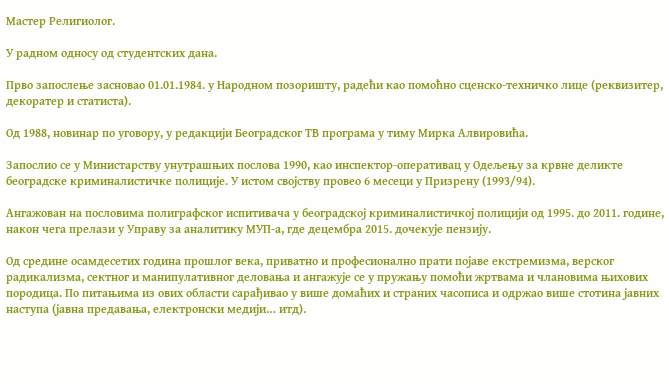Мастер Религиолог.

У радном односу од студентских дана.

Прво запослење засновао 01.01.1984. у Народном позоришту, радећи као помоћно сценско-техничко лице (реквизитер, декоратер и статиста).

Од 1988, новинар по уговору, у редакцији Београдског ТВ програма у тиму Мирка Алвировића.

Запослио се у Министарству унутрашњих послова 1990, као инспектор-оперативац у Одељењу за крвне деликте београдске криминалистичке полиције. У истом својству провео 6 месеци у Призрену (1993/94).

Ангажован на пословима полиграфског испитивача у београдској криминалистичкој полицији од 1995. до 2011. године, након чега прелази у Управу за аналитику МУП-а, где децембра 2015. дочекује пензију.

Од средине осамдесетих година прошлог века, приватно и професионално прати појаве екстремизма, верског радикализма, сектног и манипулативног деловања и ангажује се у пружању помоћи жртвама и члановима њихових породица. По питањима из ових области сарађивао у више домаћих и страних часописа и одржао више стотина јавних наступа (јавна предавања, електронски медији… итд).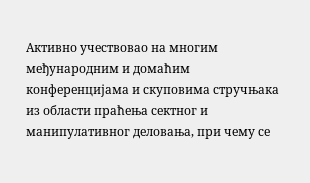Активно учествовао на многим међународним и домаћим конференцијама и скуповима стручњака из области праћења сектног и манипулативног деловања, при чему се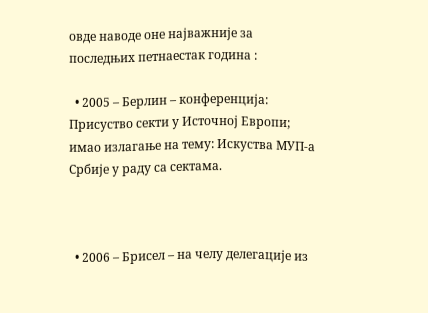овде наводе оне најважније за последњих петнаестак година :

  • 2005 – Берлин – конференција: Присуство секти у Источној Европи; имао излагање на тему: Искуства МУП-а Србије у раду са сектама.



  • 2006 – Брисел – на челу делегације из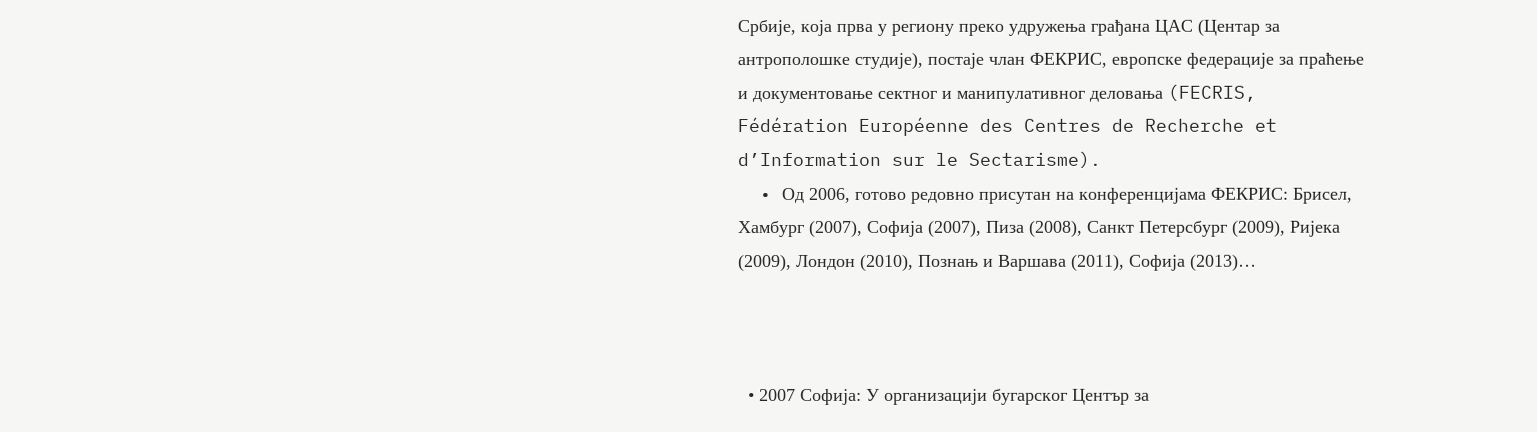Србије, која прва у региону преко удружења грађана ЦАС (Центар за антрополошке студије), постаје члан ФЕКРИС, европске федерације за праћење и документовање сектног и манипулативног деловања (FECRIS, Fédération Européenne des Centres de Recherche et d’Information sur le Sectarisme).
  • Oд 2006, готово редовно присутан на конференцијама ФЕКРИС: Брисел, Хамбург (2007), Софија (2007), Пиза (2008), Санкт Петерсбург (2009), Ријека (2009), Лондон (2010), Познањ и Варшава (2011), Софија (2013)…



  • 2007 Софија: У организацији бугарског Център за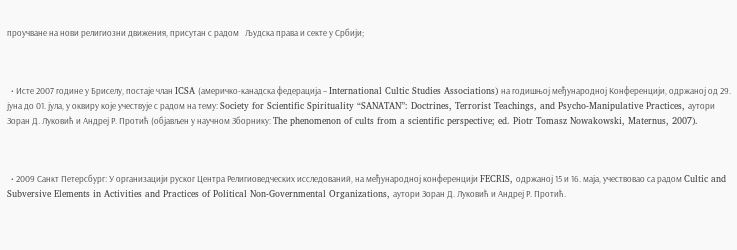проучване на нови религиозни движения, присутан с радом   Људска права и секте у Србији;



  • Исте 2007 године у Бриселу, постаје члан ICSA (америчко-канадска федерација – International Cultic Studies Associations) на годишњој међународној Конференцији, одржаној од 29. јуна до 01. јула, у оквиру које учествује с радом на тему: Society for Scientific Spirituality “SANATAN”: Doctrines, Terrorist Teachings, and Psycho-Manipulative Practices, аутори Зоран Д. Луковић и Андреј Р. Протић (објављен у научном Зборнику: The phenomenon of cults from a scientific perspective; ed. Piotr Tomasz Nowakowski, Maternus, 2007).



  • 2009 Санкт Петерсбург: У организацији руског Центра Религиоведческих исследований, на међународној конференцији FECRIS, одржаној 15 и 16. маја, учествовао са радом Cultic and Subversive Elements in Activities and Practices of Political Non-Governmental Organizations, аутори Зоран Д. Луковић и Андреј Р. Протић.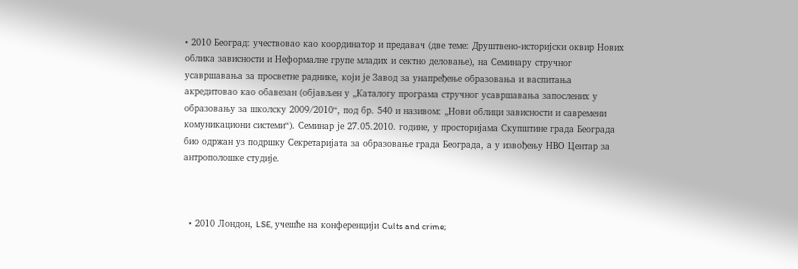• 2010 Београд: учествовао као координатор и предавач (две теме: Друштвено-историјски оквир Нових облика зависности и Неформалне групе младих и сектно деловање), на Семинару стручног усавршавања за просветне раднике, који је Завод за унапређење образовања и васпитања акредитовао као обавезан (објављен у „Каталогу програма стручног усавршавања запослених у образовању за школску 2009/2010“, под бр. 540 и називом: „Нови облици зависности и савремени комуникациони системи“). Семинар је 27.05.2010. године, у просторијама Скупштине града Београда био одржан уз подршку Секретаријата за образовање града Београда, а у извођењу НВО Центар за антрополошке студије.



  • 2010 Лондон, LSE, учешће на конференцији Cults and crime;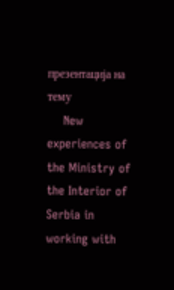презентација на тему
    New experiences of the Ministry of the Interior of Serbia in working with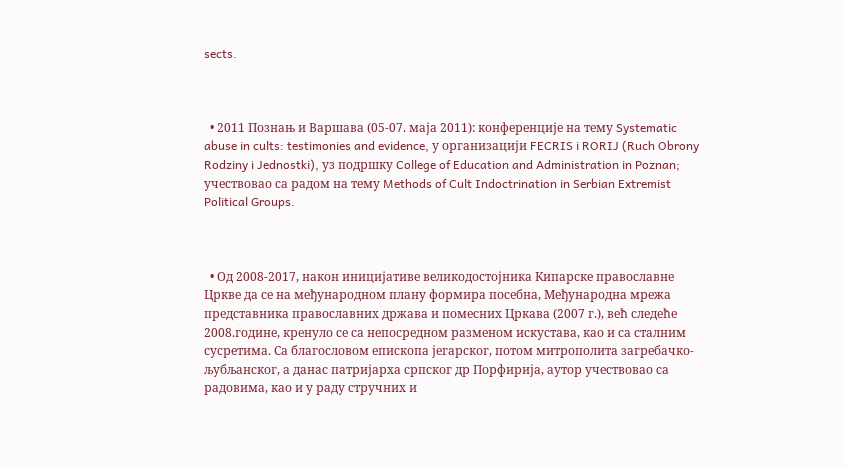sects.



  • 2011 Познањ и Варшава (05-07. маја 2011): конференције на тему Systematic abuse in cults: testimonies and evidence, у организацији FECRIS i RORIJ (Ruch Obrony Rodziny i Jednostki), уз подршку College of Education and Administration in Poznan; учествовао са радом на тему Methods of Cult Indoctrination in Serbian Extremist Political Groups.



  • Од 2008-2017, након иницијативе великодостојника Кипарске православне Цркве да се на међународном плану формира посебна, Међународна мрежа представника православних држава и помесних Цркава (2007 г.), већ следеће 2008.године, кренуло се са непосредном разменом искустава, као и са сталним сусретима. Са благословом епископа јегарског, потом митрополита загребачко-љубљанског, а данас патријарха српског др Порфирија, аутор учествовао са радовима, као и у раду стручних и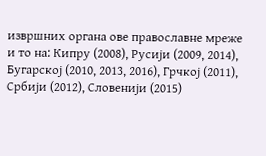извршних органа ове православне мреже и то на: Кипру (2008), Русији (2009, 2014), Бугарској (2010, 2013, 2016), Грчкој (2011), Србији (2012), Словенији (2015)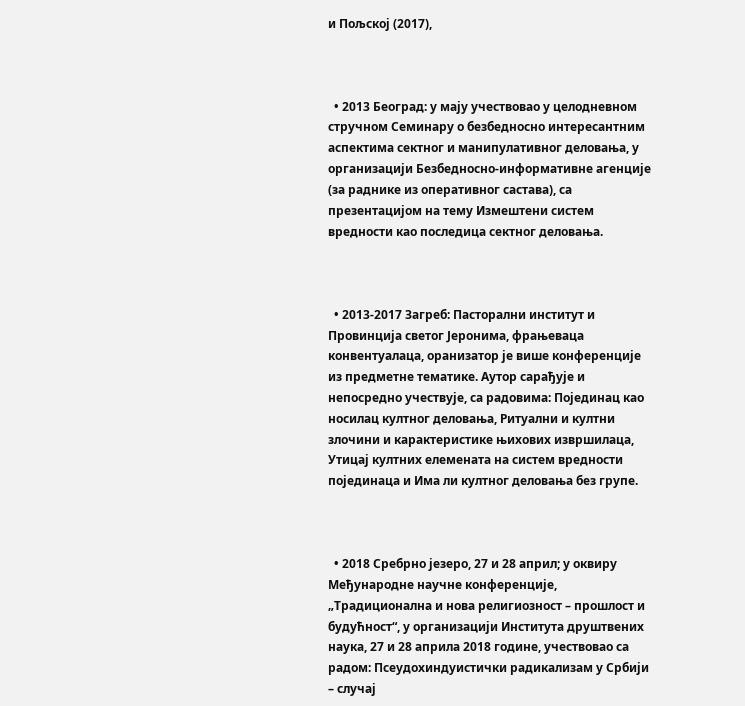и Пољској (2017),



  • 2013 Београд: у мају учествовао у целодневном стручном Семинару о безбедносно интересантним аспектима сектног и манипулативног деловања, у организацији Безбедносно-информативне агенције (за раднике из оперативног састава), са презентацијом на тему Измештени систем вредности као последица сектног деловања.



  • 2013-2017 Загреб: Пасторални институт и Провинција светог Јеронима, фрањеваца конвентуалаца, оранизатор је више конференције из предметне тематике. Аутор сарађује и непосредно учествује, са радовима: Појединац као носилац култног деловања, Ритуални и култни злочини и карактеристике њихових извршилаца, Утицај култних елемената на систем вредности појединаца и Има ли култног деловања без групе.



  • 2018 Сребрно језеро, 27 и 28 април; у оквиру Међународне научне конференције, „Традиционална и нова религиозност – прошлост и будућност“, у организацији Института друштвених наука, 27 и 28 априла 2018 године, учествовао са радом: Псеудохиндуистички радикализам у Србији – случај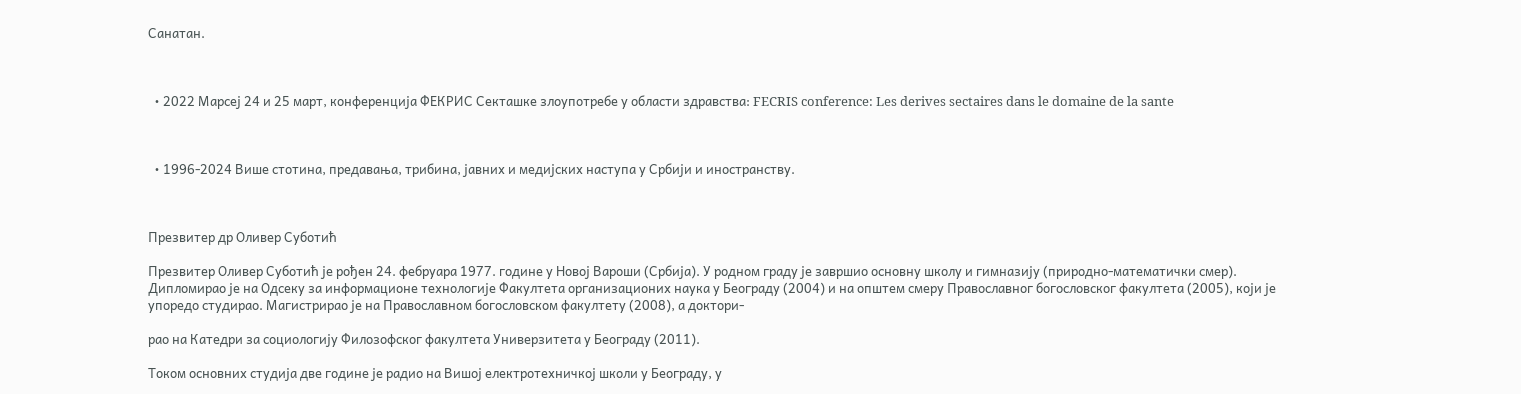Санатан.



  • 2022 Марсеј 24 и 25 март, конференција ФЕКРИС Секташке злоупотребе у области здравства: FECRIS conference: Les derives sectaires dans le domaine de la sante



  • 1996-2024 Више стотина, предавања, трибина, јавних и медијских наступа у Србији и иностранству.



Презвитер др Оливер Суботић

Презвитер Оливер Суботић је рођен 24. фебруара 1977. године у Новој Вароши (Србија). У родном граду је завршио основну школу и гимназију (природно-математички смер). Дипломирао је на Одсеку за информационе технологије Факултета организационих наука у Београду (2004) и на општем смеру Православног богословског факултета (2005), који је упоредо студирао. Магистрирао је на Православном богословском факултету (2008), а доктори-

рао на Катедри за социологију Филозофског факултета Универзитета у Београду (2011).

Током основних студија две године је радио на Вишој електротехничкој школи у Београду, у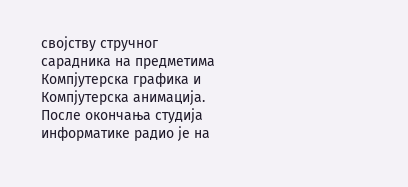својству стручног сарадника на предметима Компјутерска графика и Компјутерска анимација. После окончања студија информатике радио је на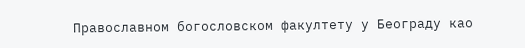Православном богословском факултету у Београду као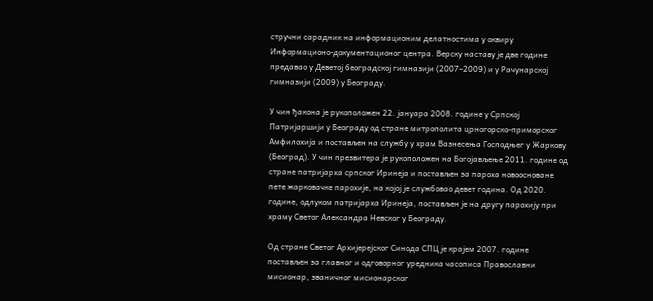стручни сарадник на информационим делатностима у оквиру Информационо-документационог центра. Верску наставу је две године предавао у Деветој београдској гимназији (2007–2009) и у Рачунарској гимназији (2009) у Београду.

У чин ђакона је рукоположен 22. јануара 2008. године у Српској Патријаршији у Београду од стране митрополита црногорско-приморског Амфилохија и постављен на службу у храм Вазнесења Господњег у Жаркову (Београд). У чин презвитера је рукоположен на Богојављење 2011. године од стране патријарха српског Иринеја и постављен за пароха новоосноване пете жарковачке парохије, на којој је службовао девет година. Од 2020. године, одлуком патријарха Иринеја, постављен је на другу парохију при храму Светог Александра Невског у Београду.

Од стране Светог Архијерејског Синода СПЦ је крајем 2007. године постављен за главног и одговорног уредника часописа Православни мисионар, званичног мисионарског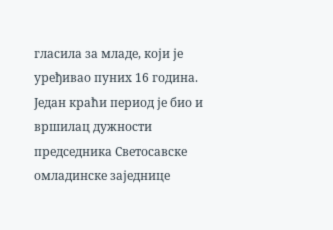гласила за младе, који је уређивао пуних 16 година. Један краћи период је био и вршилац дужности председника Светосавске омладинске заједнице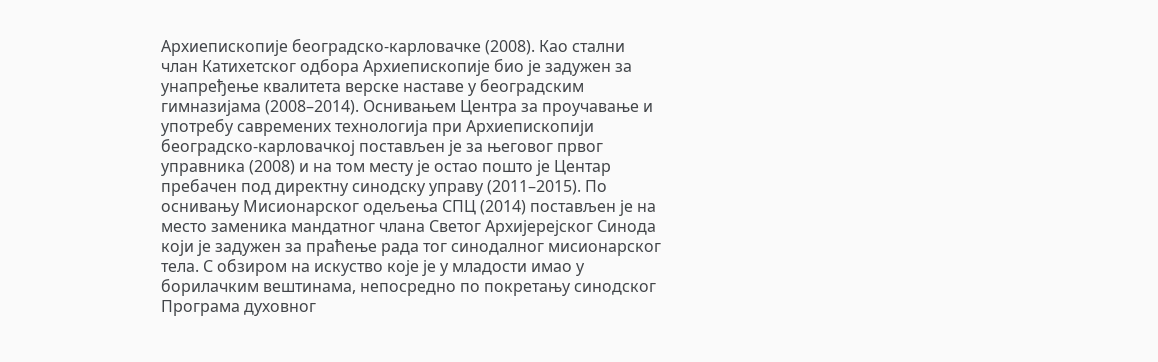Архиепископије београдско-карловачке (2008). Као стални члан Катихетског одбора Архиепископије био је задужен за унапређење квалитета верске наставе у београдским гимназијама (2008–2014). Оснивањем Центра за проучавање и употребу савремених технологија при Архиепископији београдско-карловачкој постављен је за његовог првог управника (2008) и на том месту је остао пошто је Центар пребачен под директну синодску управу (2011–2015). По оснивању Мисионарског одељења СПЦ (2014) постављен је на место заменика мандатног члана Светог Архијерејског Синода који је задужен за праћење рада тог синодалног мисионарског тела. С обзиром на искуство које је у младости имао у борилачким вештинама, непосредно по покретању синодског Програма духовног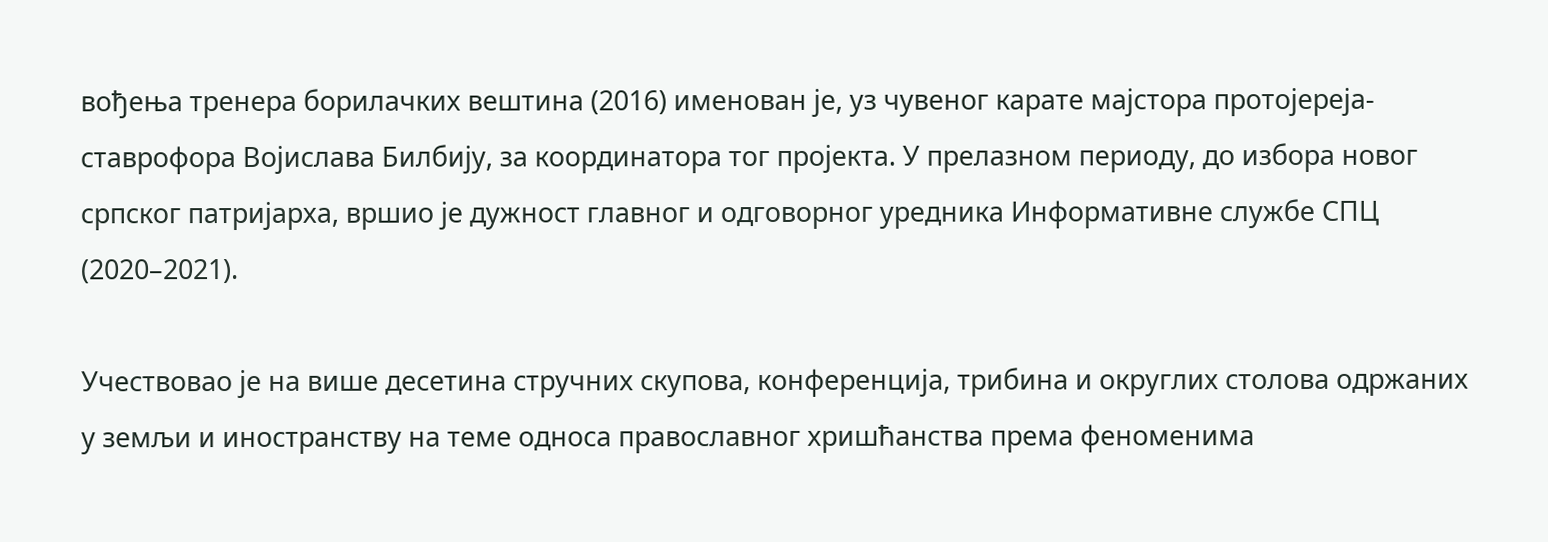вођења тренера борилачких вештина (2016) именован је, уз чувеног карате мајстора протојереја-ставрофора Војислава Билбију, за координатора тог пројекта. У прелазном периоду, до избора новог српског патријарха, вршио је дужност главног и одговорног уредника Информативне службе СПЦ (2020–2021).

Учествовао је на више десетина стручних скупова, конференција, трибина и округлих столова одржаних у земљи и иностранству на теме односа православног хришћанства према феноменима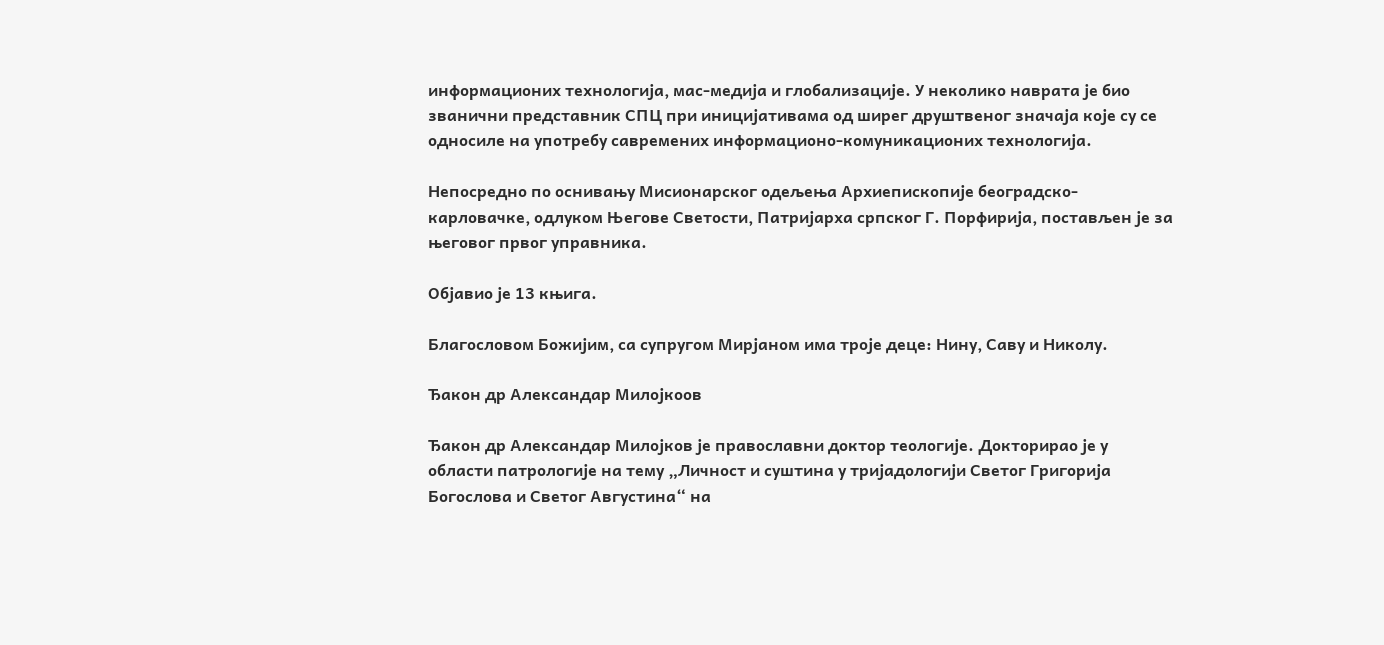информационих технологија, мас-медија и глобализације. У неколико наврата је био званични представник СПЦ при иницијативама од ширег друштвеног значаја које су се односиле на употребу савремених информационо-комуникационих технологија.

Непосредно по оснивању Мисионарског одељења Архиепископије београдско-карловачке, одлуком Његове Светости, Патријарха српског Г. Порфирија, постављен је за његовог првог управника.

Објавио је 13 књига.

Благословом Божијим, са супругом Мирјаном има троје деце: Нину, Саву и Николу.

Ђакон др Александар Милојкоов

Ђакон др Александар Милојков је православни доктор теологије. Докторирао је у области патрологије на тему „Личност и суштина у тријадологији Светог Григорија Богослова и Светог Августина“ на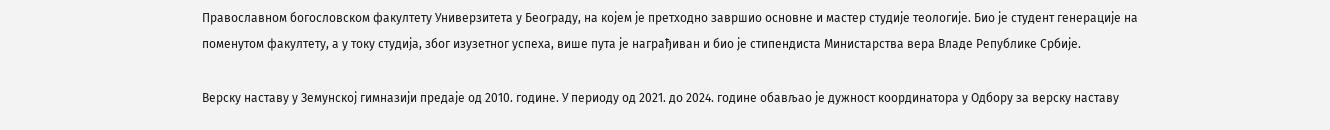Православном богословском факултету Универзитета у Београду, на којем је претходно завршио основне и мастер студије теологије. Био је студент генерације на поменутом факултету, а у току студија, због изузетног успеха, више пута је награђиван и био је стипендиста Министарства вера Владе Републике Србије.

Верску наставу у Земунској гимназији предаје од 2010. године. У периоду од 2021. до 2024. године обављао је дужност координатора у Одбору за верску наставу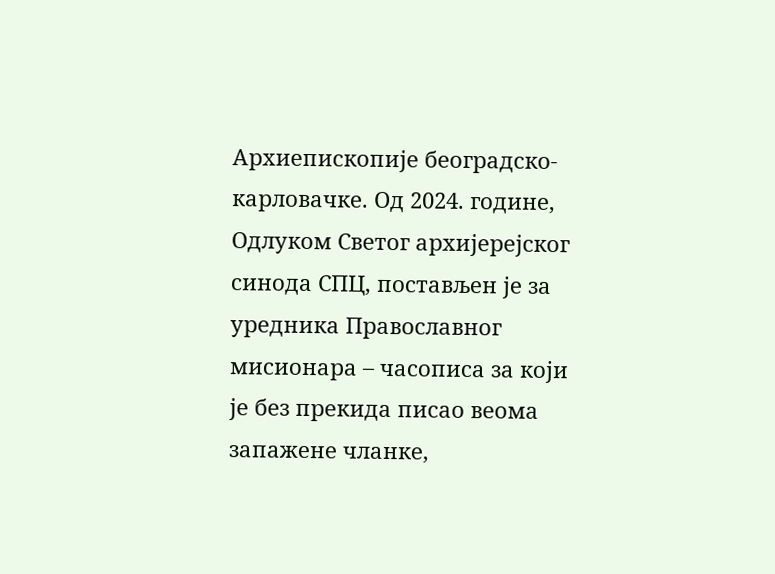Архиепископије београдско-карловачке. Од 2024. године, Одлуком Светог архијерејског синода СПЦ, постављен је за уредника Православног мисионара – часописа за који је без прекида писао веома запажене чланке,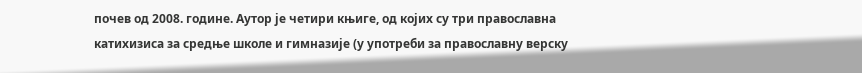почев од 2008. године. Аутор је четири књиге, од којих су три православна катихизиса за средње школе и гимназије (у употреби за православну верску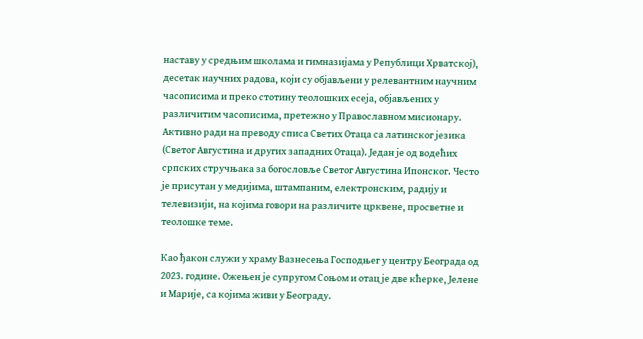наставу у средњим школама и гимназијама у Републици Хрватској), десетак научних радова, који су објављени у релевантним научним часописима и преко стотину теолошких есеја, објављених у различитим часописима, претежно у Православном мисионару. Активно ради на преводу списа Светих Отаца са латинског језика (Светог Августина и других западних Отаца). Један је од водећих српских стручњака за богословље Светог Августина Ипонског. Често је присутан у медијима, штампаним, електронским, радију и телевизији, на којима говори на различите црквене, просветне и теолошке теме.

Као ђакон служи у храму Вазнесења Господњег у центру Београда од 2023. године. Ожењен је супругом Соњом и отац је две кћерке, Јелене и Марије, са којима живи у Београду.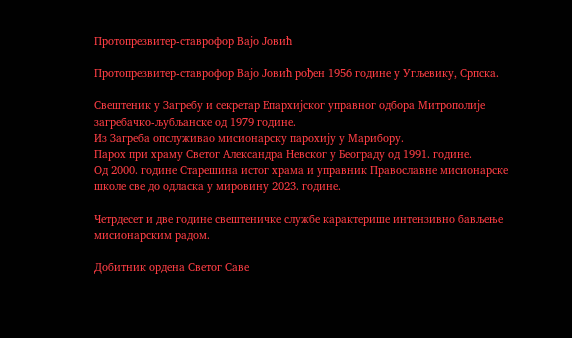Протопрезвитер-ставрофор Вајо Јовић

Протопрезвитер-ставрофор Вајо Јовић рођен 1956 године у Угљевику, Српска.

Свештеник у Загребу и секретар Епархијског управног одбора Митрополије загребачко-љубљанске од 1979 године.
Из Загреба опслуживао мисионарску парохију у Марибору.
Парох при храму Светог Александра Невског у Београду од 1991. године.
Од 2000. године Старешина истог храма и управник Православне мисионарске школе све до одласка у мировину 2023. године.

Четрдесет и две године свештеничке службе карактерише интензивно бављење мисионарским радом.

Добитник ордена Светог Саве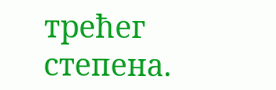трећег степена.